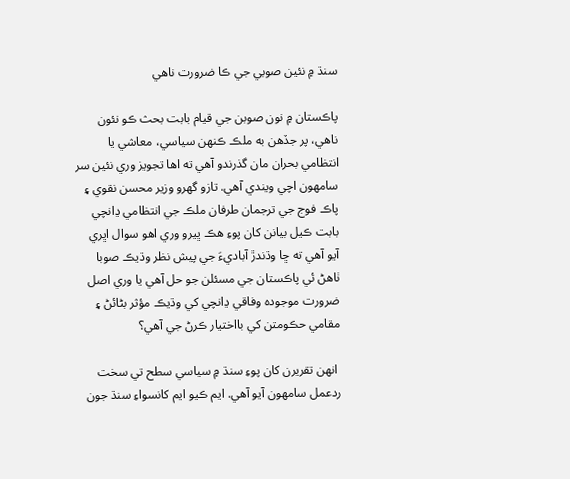سنڌ ۾ نئين صوبي جي ڪا ضرورت ناهي

پاڪستان ۾ نون صوبن جي قيام بابت بحث ڪو نئون ناهي، پر جڏهن به ملڪ ڪنهن سياسي، معاشي يا انتظامي بحران مان گذرندو آهي ته اها تجويز وري نئين سر سامهون اچي ويندي آهي. تازو گهرو وزير محسن نقوي ۽ پاڪ فوج جي ترجمان طرفان ملڪ جي انتظامي ڍانچي بابت ڪيل بيانن کان پوءِ هڪ ڀيرو وري اهو سوال اڀري آيو آهي ته ڇا وڌندڙ آباديءَ جي پيش نظر وڌيڪ صوبا ٺاهڻ ئي پاڪستان جي مسئلن جو حل آهي يا وري اصل ضرورت موجوده وفاقي ڍانچي کي وڌيڪ مؤثر بڻائڻ ۽ مقامي حڪومتن کي بااختيار ڪرڻ جي آهي؟

 انهن تقريرن کان پوءِ سنڌ ۾ سياسي سطح تي سخت ردعمل سامهون آيو آهي. ايم ڪيو ايم کانسواءِ سنڌ جون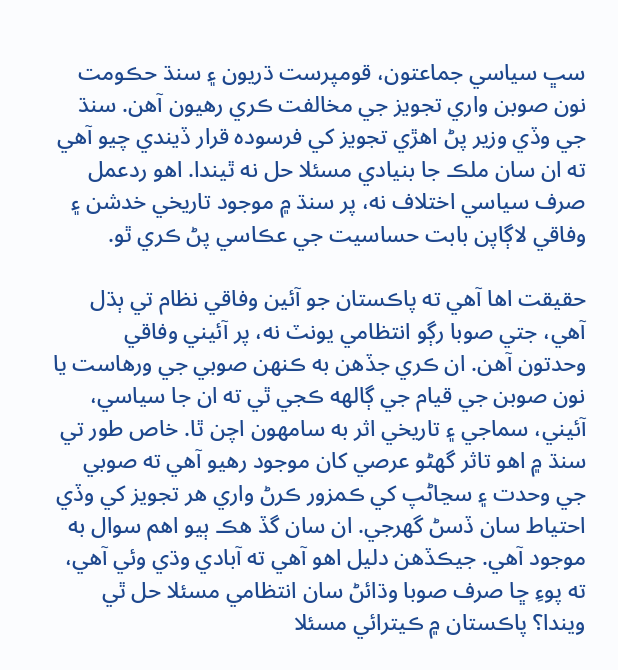سڀ سياسي جماعتون، قومپرست ڌريون ۽ سنڌ حڪومت نون صوبن واري تجويز جي مخالفت ڪري رهيون آهن. سنڌ جي وڏي وزير پڻ اهڙي تجويز کي فرسوده قرار ڏيندي چيو آهي ته ان سان ملڪ جا بنيادي مسئلا حل نه ٿيندا. اهو ردعمل صرف سياسي اختلاف نه، پر سنڌ ۾ موجود تاريخي خدشن ۽ وفاقي لاڳاپن بابت حساسيت جي عڪاسي پڻ ڪري ٿو.

حقيقت اها آهي ته پاڪستان جو آئين وفاقي نظام تي ٻڌل آهي، جتي صوبا رڳو انتظامي يونٽ نه، پر آئيني وفاقي وحدتون آهن. ان ڪري جڏهن به ڪنهن صوبي جي ورهاست يا نون صوبن جي قيام جي ڳالهه ڪجي ٿي ته ان جا سياسي، آئيني، سماجي ۽ تاريخي اثر به سامهون اچن ٿا. خاص طور تي سنڌ ۾ اهو تاثر گهڻو عرصي کان موجود رهيو آهي ته صوبي جي وحدت ۽ سڃاڻپ کي ڪمزور ڪرڻ واري هر تجويز کي وڏي احتياط سان ڏسڻ گهرجي. ان سان گڏ هڪ ٻيو اهم سوال به موجود آهي. جيڪڏهن دليل اهو آهي ته آبادي وڌي وئي آهي، ته پوءِ ڇا صرف صوبا وڌائڻ سان انتظامي مسئلا حل ٿي ويندا؟ پاڪستان ۾ ڪيترائي مسئلا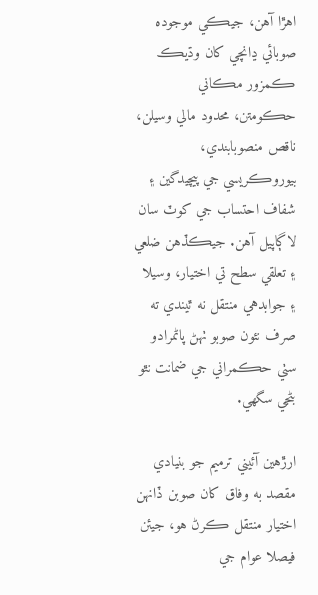اهڙا آهن، جيڪي موجوده صوبائي ڍانچي کان وڌيڪ ڪمزور مڪاني حڪومتن، محدود مالي وسيلن، ناقص منصوبابندي، بيوروڪريسي جي پيچيدگين ۽ شفاف احتساب جي کوٽ سان لاڳاپيل آهن. جيڪڏهن ضلعي ۽ تعلقي سطح تي اختيار، وسيلا ۽ جوابدهي منتقل نه ٿيندي ته صرف نئون صوبو ٺهڻ پاڻمرادو سٺي حڪمراني جي ضمانت نٿو بڻجي سگهي.

ارڙهين آئيني ترميم جو بنيادي مقصد به وفاق کان صوبن ڏانهن اختيار منتقل ڪرڻ هو، جيئن فيصلا عوام جي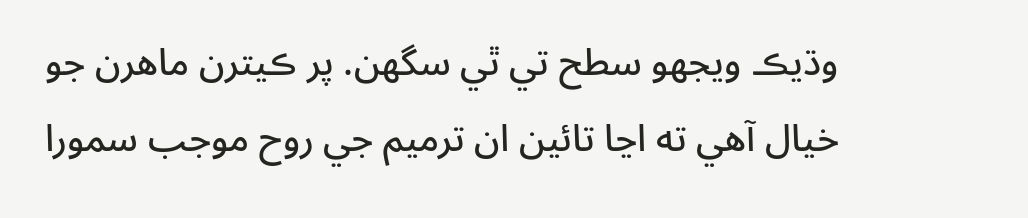وڌيڪ ويجهو سطح تي ٿي سگهن. پر ڪيترن ماهرن جو خيال آهي ته اڃا تائين ان ترميم جي روح موجب سمورا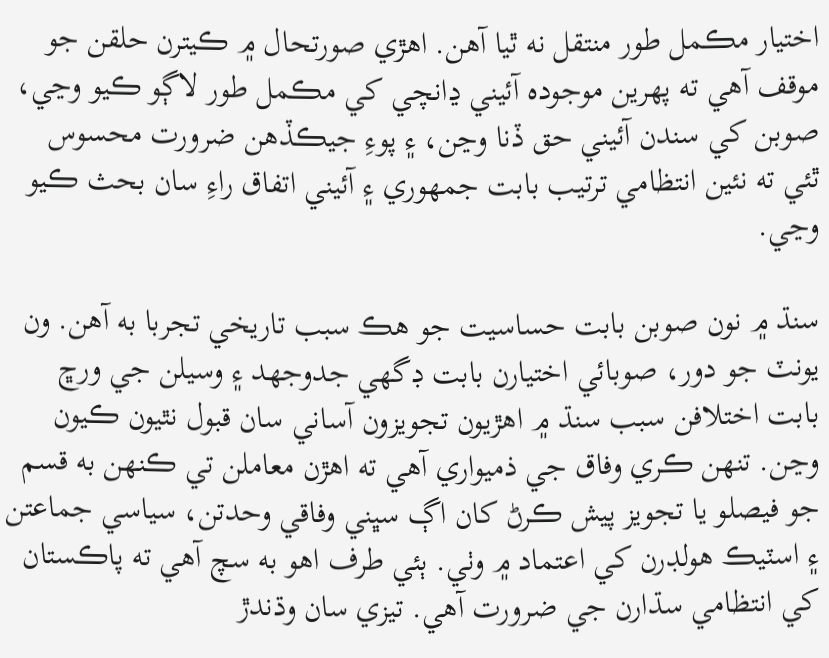اختيار مڪمل طور منتقل نه ٿيا آهن. اهڙي صورتحال ۾ ڪيترن حلقن جو موقف آهي ته پهرين موجوده آئيني ڍانچي کي مڪمل طور لاڳو ڪيو وڃي، صوبن کي سندن آئيني حق ڏنا وڃن، ۽ پوءِ جيڪڏهن ضرورت محسوس ٿئي ته نئين انتظامي ترتيب بابت جمهوري ۽ آئيني اتفاق راءِ سان بحث ڪيو وڃي.

سنڌ ۾ نون صوبن بابت حساسيت جو هڪ سبب تاريخي تجربا به آهن. ون يونٽ جو دور، صوبائي اختيارن بابت ڊگهي جدوجهد ۽ وسيلن جي ورڇ بابت اختلافن سبب سنڌ ۾ اهڙيون تجويزون آساني سان قبول نٿيون ڪيون وڃن. تنهن ڪري وفاق جي ذميواري آهي ته اهڙن معاملن تي ڪنهن به قسم جو فيصلو يا تجويز پيش ڪرڻ کان اڳ سڀني وفاقي وحدتن، سياسي جماعتن ۽ اسٽيڪ هولڊرن کي اعتماد ۾ وٺي. ٻئي طرف اهو به سچ آهي ته پاڪستان کي انتظامي سڌارن جي ضرورت آهي. تيزي سان وڌندڙ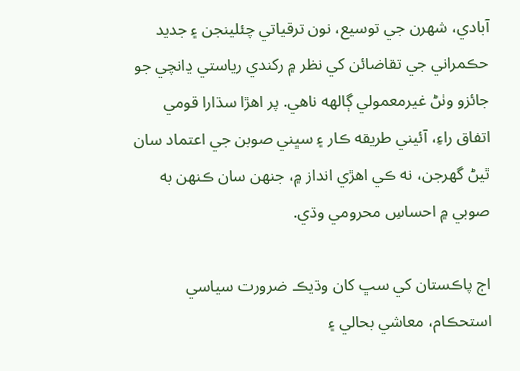آبادي، شهرن جي توسيع، نون ترقياتي چئلينجن ۽ جديد حڪمراني جي تقاضائن کي نظر ۾ رکندي رياستي ڍانچي جو جائزو وٺڻ غيرمعمولي ڳالهه ناهي. پر اهڙا سڌارا قومي اتفاق راءِ، آئيني طريقه ڪار ۽ سڀني صوبن جي اعتماد سان ٿيڻ گهرجن، نه ڪي اهڙي انداز ۾، جنهن سان ڪنهن به صوبي ۾ احساسِ محرومي وڌي.

اڄ پاڪستان کي سڀ کان وڌيڪ ضرورت سياسي استحڪام، معاشي بحالي ۽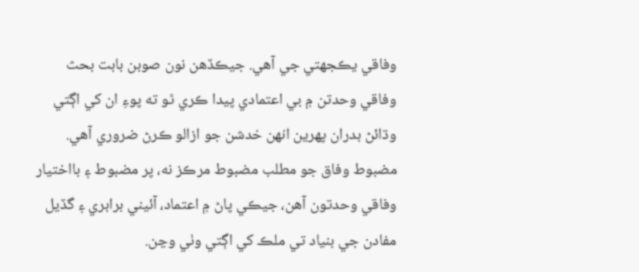وفاقي يڪجهتي جي آهي. جيڪڏهن نون صوبن بابت بحث وفاقي وحدتن ۾ بي اعتمادي پيدا ڪري ٿو ته پوءِ ان کي اڳتي وڌائڻ بدران پهرين انهن خدشن جو ازالو ڪرڻ ضروري آهي. مضبوط وفاق جو مطلب مضبوط مرڪز نه، پر مضبوط ۽ بااختيار وفاقي وحدتون آهن، جيڪي پاڻ ۾ اعتماد، آئيني برابري ۽ گڏيل مفادن جي بنياد تي ملڪ کي اڳتي وٺي وڃن.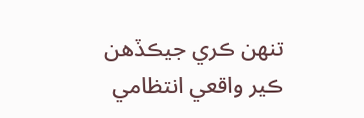تنهن ڪري جيڪڏهن ڪير واقعي انتظامي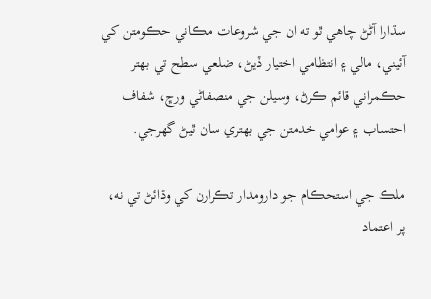سڌارا آڻڻ چاهي ٿو ته ان جي شروعات مڪاني حڪومتن کي آئيني، مالي ۽ انتظامي اختيار ڏيڻ، ضلعي سطح تي بهتر حڪمراني قائم ڪرڻ، وسيلن جي منصفاڻي ورڇ، شفاف احتساب ۽ عوامي خدمتن جي بهتري سان ٿيڻ گهرجي.

ملڪ جي استحڪام جو دارومدار تڪرارن کي وڌائڻ تي نه، پر اعتماد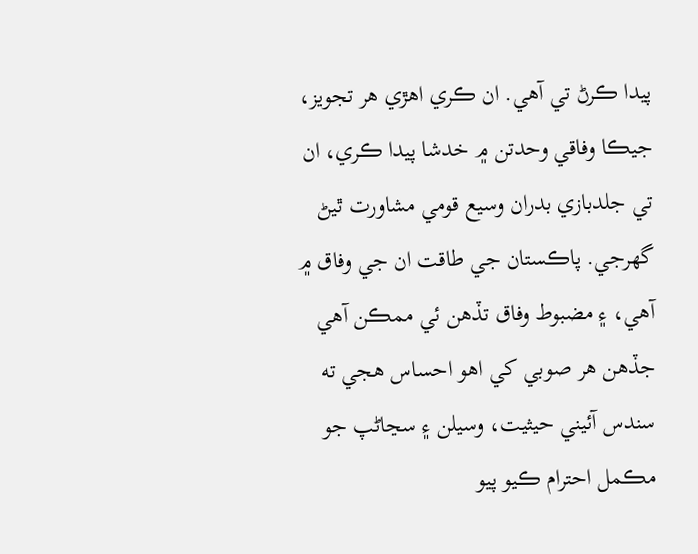پيدا ڪرڻ تي آهي. ان ڪري اهڙي هر تجويز، جيڪا وفاقي وحدتن ۾ خدشا پيدا ڪري، ان تي جلدبازي بدران وسيع قومي مشاورت ٿيڻ گهرجي. پاڪستان جي طاقت ان جي وفاق ۾ آهي، ۽ مضبوط وفاق تڏهن ئي ممڪن آهي جڏهن هر صوبي کي اهو احساس هجي ته سندس آئيني حيثيت، وسيلن ۽ سڃاڻپ جو مڪمل احترام ڪيو پيو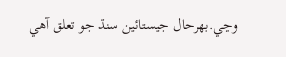وڃي.بهرحال جيستائين سنڌ جو تعلق آهي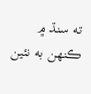ته سنڌ ۾ ڪنهن به نئين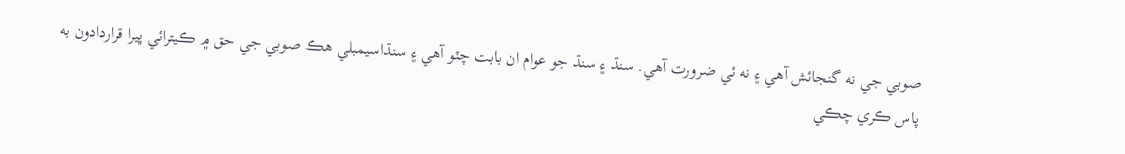صوبي جي نه گنجائش آهي ۽ نه ئي ضرورت آهي. سنڌ ۽ سنڌ جو عوام ان بابت چٽو آهي ۽ سنڌاسيمبلي هڪ صوبي جي حق ۾ ڪيترائي ڀيرا قراردادون به پاس ڪري چڪي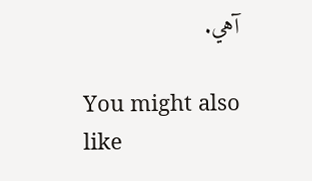آهي.

You might also like